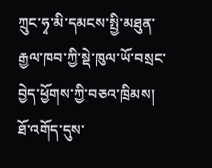ཀྲུང་ཧྭ་མི་དམངས་སྤྱི་མཐུན་རྒྱལ་ཁབ་ཀྱི་སྡེ་ཁུལ་ཡོ་བསྲང་བྱེད་ཕྱོགས་ཀྱི་བཅའ་ཁྲིམས།
ཐོ་འགོད་དུས་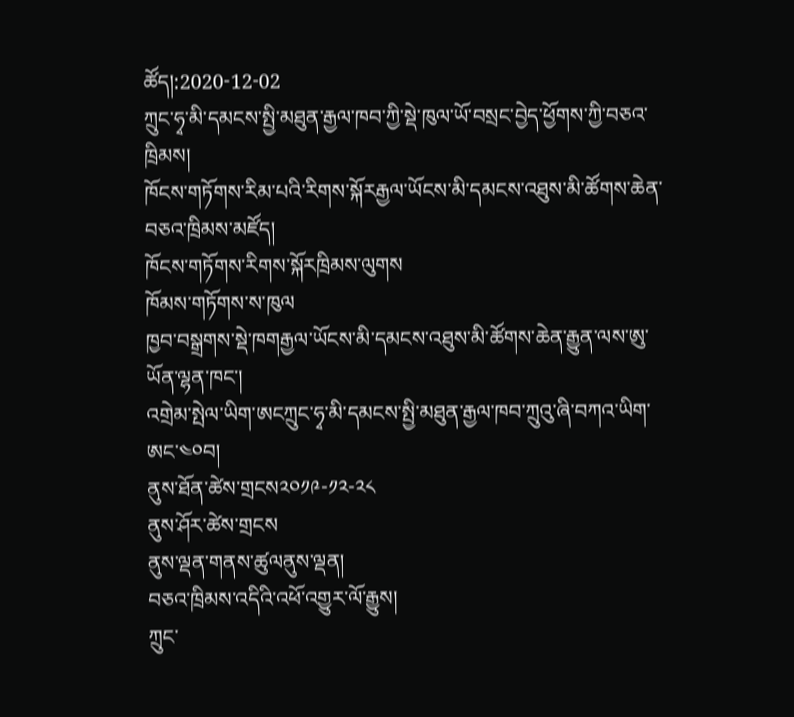ཚོད།:2020-12-02
ཀྲུང་ཧྭ་མི་དམངས་སྤྱི་མཐུན་རྒྱལ་ཁབ་ཀྱི་སྡེ་ཁུལ་ཡོ་བསྲང་བྱེད་ཕྱོགས་ཀྱི་བཅའ་ཁྲིམས།
ཁོངས་གཏོགས་རིམ་པའི་རིགས་སྐོརརྒྱལ་ཡོངས་མི་དམངས་འཐུས་མི་ཚོགས་ཆེན་བཅའ་ཁྲིམས་མཛོད།
ཁོངས་གཏོགས་རིགས་སྐོརཁྲིམས་ལུགས
ཁོམས་གཏོགས་ས་ཁུལ
ཁྱབ་བསྒྲགས་སྡེ་ཁགརྒྱལ་ཡོངས་མི་དམངས་འཐུས་མི་ཚོགས་ཆེན་རྒྱུན་ལས་ཨུ་ཡོན་ལྷན་ཁང་།
འགྲེམ་སྤེལ་ཡིག་ཨངཀྲུང་ཧྭ་མི་དམངས་སྤྱི་མཐུན་རྒྱལ་ཁབ་ཀྲུའུ་ཞི་བཀའ་ཡིག་ཨང་༤༠བ།
ནུས་ཐོན་ཚེས་གྲངས༢༠༡༩-༡༢-༢༨
ནུས་ཤོར་ཚེས་གྲངས
ནུས་ལྡན་གནས་ཚུལནུས་ལྡན།
བཅའ་ཁྲིམས་འདིའི་འཕོ་འགྱུར་ལོ་རྒྱུས།
ཀྲུང་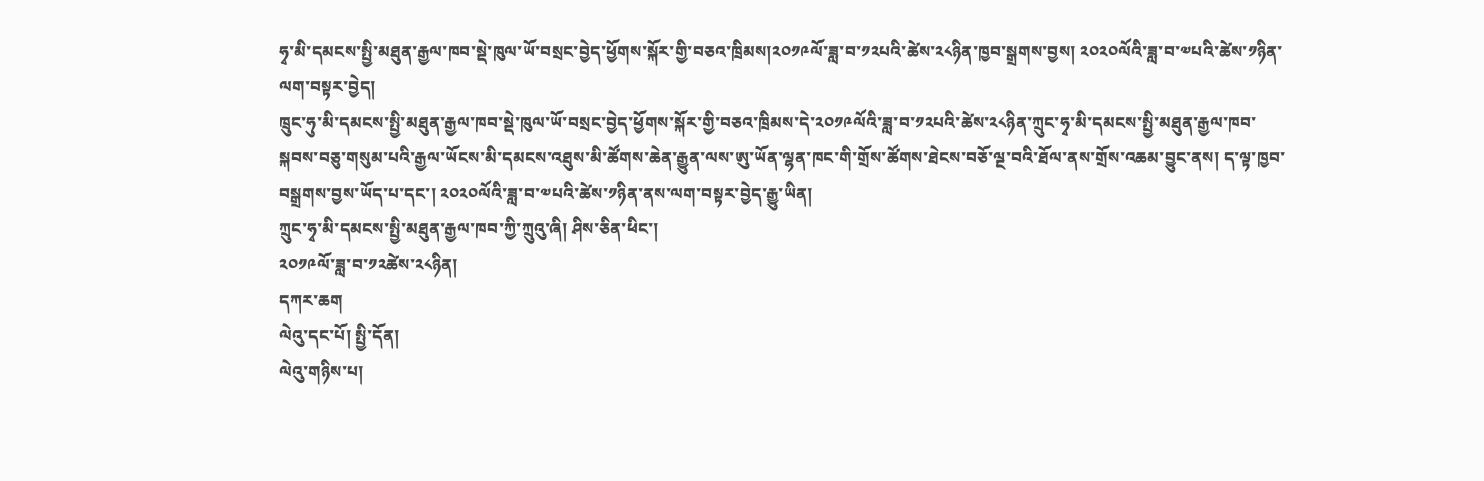ཧྭ་མི་དམངས་སྤྱི་མཐུན་རྒྱལ་ཁབ་སྡེ་ཁུལ་ཡོ་བསྲང་བྱེད་ཕྱོགས་སྐོར་གྱི་བཅའ་ཁྲིམས།༢༠༡༩ལོ་ཟླ་བ་༡༢པའི་ཚེས་༢༨ཉིན་ཁྱབ་སྒྲགས་བྱས། ༢༠༢༠ལོའི་ཟླ་བ་༧པའི་ཚེས་༡ཉིན་ལག་བསྟར་བྱེད།
ཁྲུང་ཧུ་མི་དམངས་སྤྱི་མཐུན་རྒྱལ་ཁབ་སྡེ་ཁུལ་ཡོ་བསྲང་བྱེད་ཕྱོགས་སྐོར་གྱི་བཅའ་ཁྲིམས་དེ་༢༠༡༩ལོའི་ཟླ་བ་༡༢པའི་ཚེས་༢༨ཉིན་ཀྲུང་ཧྭ་མི་དམངས་སྤྱི་མཐུན་རྒྱལ་ཁབ་སྐབས་བཅུ་གསུམ་པའི་རྒྱལ་ཡོངས་མི་དམངས་འཐུས་མི་ཚོགས་ཆེན་རྒྱུན་ལས་ཨུ་ཡོན་ལྷན་ཁང་གི་གྲོས་ཚོགས་ཐེངས་བཅོ་ལྔ་བའི་ཐོལ་ནས་གྲོས་འཆམ་བྱུང་ནས། ད་ལྟ་ཁྱབ་བསྒྲགས་བྱས་ཡོད་པ་དང་། ༢༠༢༠ལོའི་ཟླ་བ་༧པའི་ཚེས་༡ཉིན་ནས་ལག་བསྟར་བྱེད་རྒྱུ་ཡིན།
ཀྲུང་ཧྭ་མི་དམངས་སྤྱི་མཐུན་རྒྱལ་ཁབ་ཀྱི་ཀྲུའུ་ཞི། ཤིས་ཅིན་ཕིང་།
༢༠༡༩ལོ་ཟླ་བ་༡༢ཚེས་༢༨ཉིན།
དཀར་ཆག
ལེའུ་དང་པོ། སྤྱི་དོན།
ལེའུ་གཉིས་པ།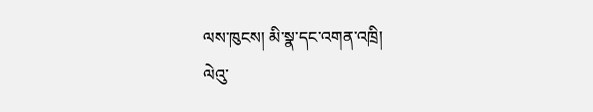ལས་ཁུངས། མི་སྣ་དང་འགན་འཁྲི།
ལེའུ་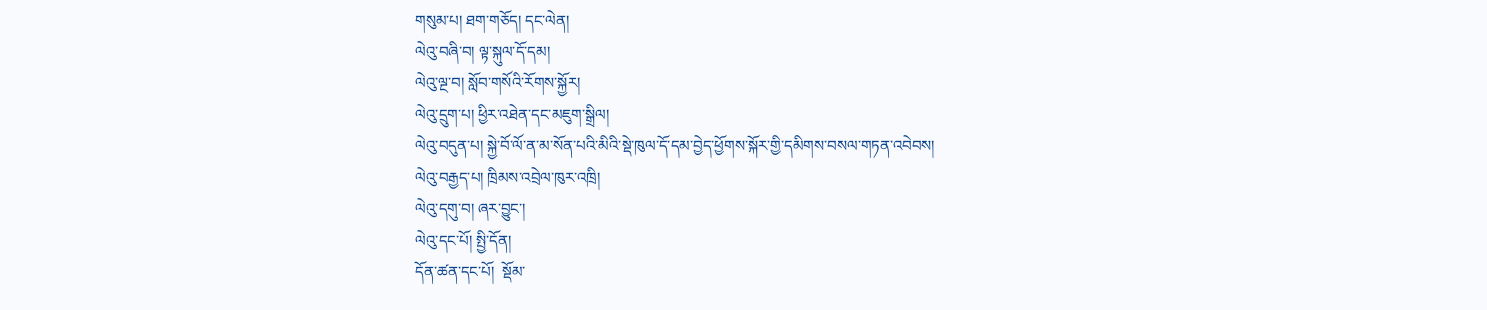གསུམ་པ། ཐག་གཅོད། དང་ལེན།
ལེའུ་བཞི་བ། ལྟ་སྐུལ་དོ་དམ།
ལེའུ་ལྔ་བ། སློབ་གསོའི་རོགས་སྐྱོར།
ལེའུ་དྲུག་པ། ཕྱིར་འཐེན་དང་མཇུག་སྒྲིལ།
ལེའུ་བདུན་པ། སྐྱེ་བོ་ལོ་ན་མ་སོན་པའི་མིའི་སྡེ་ཁུལ་དོ་དམ་བྱེད་ཕྱོགས་སྐོར་གྱི་དམིགས་བསལ་གཏན་འབེབས།
ལེའུ་བརྒྱད་པ། ཁྲིམས་འབྲེལ་ཁུར་འཁྲི།
ལེའུ་དགུ་བ། ཞར་བྱུང་།
ལེའུ་དང་པོ། སྤྱི་དོན།
དོན་ཚན་དང་པོ།  སྡོམ་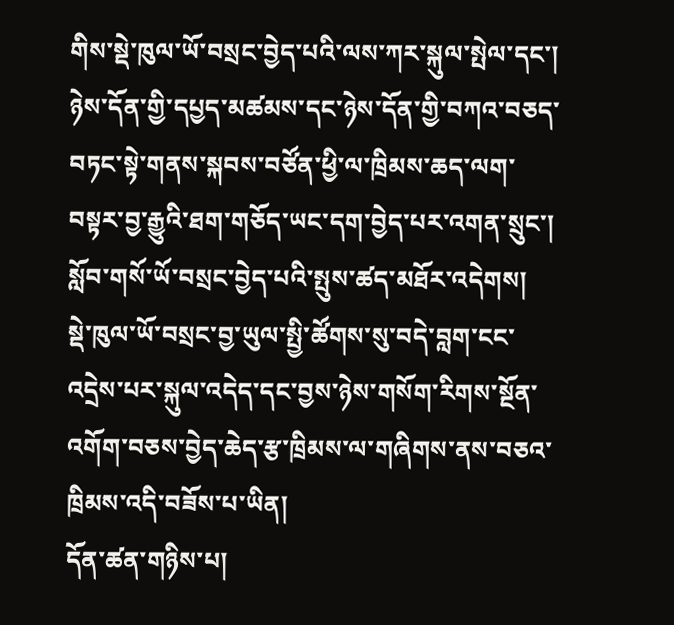གིས་སྡེ་ཁུལ་ཡོ་བསྲང་བྱེད་པའི་ལས་ཀར་སྐུལ་སྤེལ་དང་། ཉེས་དོན་གྱི་དཔྱད་མཚམས་དང་ཉེས་དོན་གྱི་བཀའ་བཅད་བཏང་སྟེ་གནས་སྐབས་བཙོན་ཕྱི་ལ་ཁྲིམས་ཆད་ལག་བསྟར་བྱ་རྒྱུའི་ཐག་གཅོད་ཡང་དག་བྱེད་པར་འགན་སྲུང་། སློབ་གསོ་ཡོ་བསྲང་བྱེད་པའི་སྤུས་ཚད་མཐོར་འདེགས།   སྡེ་ཁུལ་ཡོ་བསྲང་བྱ་ཡུལ་སྤྱི་ཚོགས་སུ་བདེ་བླག་ངང་འདྲེས་པར་སྐུལ་འདེད་དང་བྱས་ཉེས་གསོག་རིགས་སྔོན་འགོག་བཅས་བྱེད་ཆེད་རྩ་ཁྲིམས་ལ་གཞིགས་ནས་བཅའ་ཁྲིམས་འདི་བཟོས་པ་ཡིན།
དོན་ཚན་གཉིས་པ།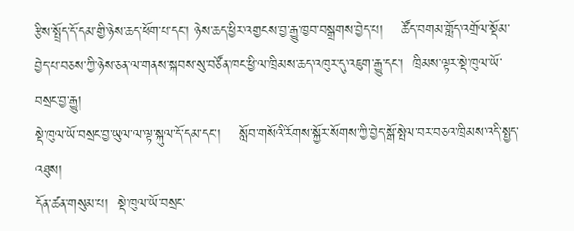རྩིས་སྤྲོད་དོ་དམ་གྱི་ཉེས་ཆད་ཕོག་པ་དང་། ཉེས་ཆད་ཕྱིར་འགྱངས་བྱ་རྒྱུ་ཁྱབ་བསྒྲགས་བྱེད་པ།    ཚོད་བགམ་གློད་འགྲོལ་སྡོམ་བྱེད་པ་བཅས་ཀྱི་ཉེས་ཅན་ལ་གནས་སྐབས་སུ་བཙོན་ཁང་ཕྱི་ལ་ཁྲིམས་ཆད་འཁུར་དུ་འཇུག་རྒྱུ་དང་།  ཁྲིམས་ལྟར་སྡེ་ཁུལ་ཡོ་བསྲང་བྱ་རྒྱུ།
སྡེ་ཁུལ་ཡོ་བསྲང་བྱ་ཡུལ་ལ་ལྟ་སྐུལ་དོ་དམ་དང་།    སློབ་གསོའི་རོགས་སྐྱོར་སོགས་ཀྱི་བྱེད་སྒོ་སྤེལ་བར་བཅའ་ཁྲིམས་འདི་སྤྱད་འཐུས།
དོན་ཚན་གསུམ་པ།  སྡེ་ཁུལ་ཡོ་བསྲང་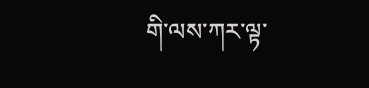གི་ལས་ཀར་ལྟ་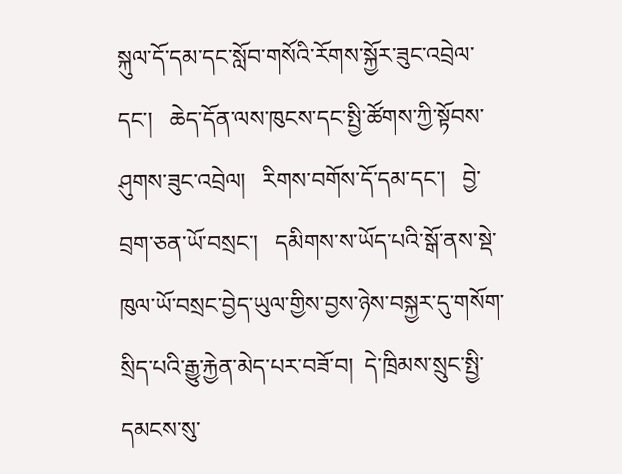སྐུལ་དོ་དམ་དང་སློབ་གསོའི་རོགས་སྐྱོར་ཟུང་འབྲེལ་དང་།   ཆེད་དོན་ལས་ཁུངས་དང་སྤྱི་ཚོགས་ཀྱི་སྟོབས་ཤུགས་ཟུང་འབྲེལ།   རིགས་བགོས་དོ་དམ་དང་།   བྱེ་བྲག་ཅན་ཡོ་བསྲང་།   དམིགས་ས་ཡོད་པའི་སྒོ་ནས་སྡེ་ཁུལ་ཡོ་བསྲང་བྱེད་ཡུལ་གྱིས་བྱས་ཉེས་བསྐྱར་དུ་གསོག་སྲིད་པའི་རྒྱུ་རྐྱེན་མེད་པར་བཟོ་བ།  དེ་ཁྲིམས་སྲུང་སྤྱི་དམངས་སུ་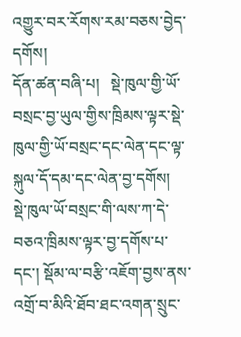འགྱུར་བར་རོགས་རམ་བཅས་བྱེད་དགོས།
དོན་ཚན་བཞི་པ།   སྡེ་ཁུལ་གྱི་ཡོ་བསྲང་བྱ་ཡུལ་གྱིས་ཁྲིམས་ལྟར་སྡེ་ཁུལ་གྱི་ཡོ་བསྲང་དང་ལེན་དང་ལྟ་སྐུལ་དོ་དམ་དང་ལེན་བྱ་དགོས།
སྡེ་ཁུལ་ཡོ་བསྲང་གི་ལས་ཀ་དེ་བཅའ་ཁྲིམས་ལྟར་བྱ་དགོས་པ་དང་། སྡོམ་ལ་བརྩི་འཇོག་བྱས་ནས་འགྲོ་བ་མིའི་ཐོབ་ཐང་འགན་སྲུང་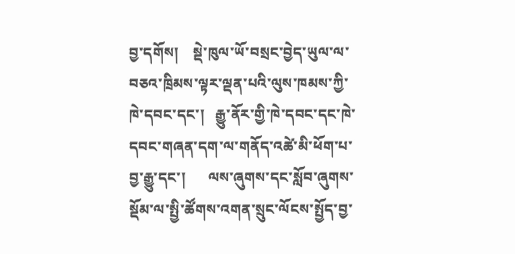བྱ་དགོས།    སྡེ་ཁུལ་ཡོ་བསྲང་བྱེད་ཡུལ་ལ་བཅའ་ཁྲིམས་ལྟར་ལྡན་པའི་ལུས་ཁམས་ཀྱི་ཁེ་དབང་དང་།   རྒྱུ་ནོར་གྱི་ཁེ་དབང་དང་ཁེ་དབང་གཞན་དག་ལ་གནོད་འཚེ་མི་ཕོག་པ་བྱ་རྒྱུ་དང་།      ལས་ཞུགས་དང་སློབ་ཞུགས་སྡོམ་ལ་སྤྱི་ཚོགས་འགན་སྲུང་ལོངས་སྤྱོད་བྱ་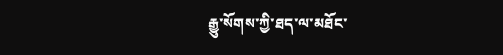རྒྱུ་སོགས་ཀྱི་ཐད་ལ་མཐོང་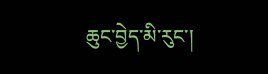ཆུང་བྱེད་མི་རུང་།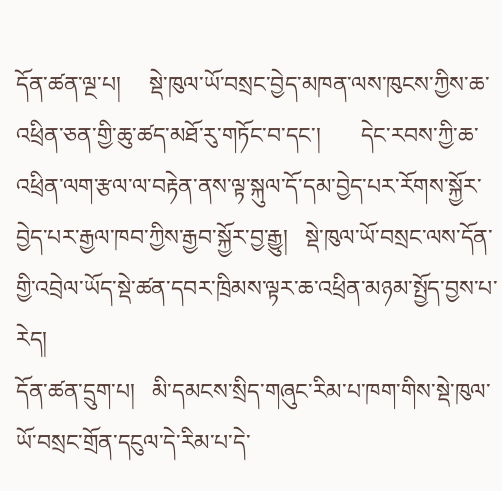དོན་ཚན་ལྔ་པ།     སྡེ་ཁུལ་ཡོ་བསྲང་བྱེད་མཁན་ལས་ཁུངས་ཀྱིས་ཆ་འཕྲིན་ཅན་གྱི་ཆུ་ཚད་མཐོ་རུ་གཏོང་བ་དང་།       དེང་རབས་ཀྱི་ཆ་འཕྲིན་ལག་རྩལ་ལ་བརྟེན་ནས་ལྟ་སྐུལ་དོ་དམ་བྱེད་པར་རོགས་སྐྱོར་བྱེད་པར་རྒྱལ་ཁབ་ཀྱིས་རྒྱབ་སྐྱོར་བྱ་རྒྱུ།   སྡེ་ཁུལ་ཡོ་བསྲང་ལས་དོན་གྱི་འབྲེལ་ཡོད་སྡེ་ཚན་དབར་ཁྲིམས་ལྟར་ཆ་འཕྲིན་མཉམ་སྤྱོད་བྱས་པ་རེད།
དོན་ཚན་དྲུག་པ།   མི་དམངས་སྲིད་གཞུང་རིམ་པ་ཁག་གིས་སྡེ་ཁུལ་ཡོ་བསྲང་གྲོན་དངུལ་དེ་རིམ་པ་དེ་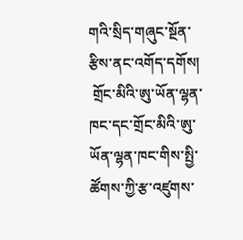གའི་སྲིད་གཞུང་སྔོན་རྩིས་ནང་འགོད་དགོས།
 གྲོང་མིའི་ཨུ་ཡོན་ལྷན་ཁང་དང་གྲོང་མིའི་ཨུ་ཡོན་ལྷན་ཁང་གིས་སྤྱི་ཚོགས་ཀྱི་རྩ་འཛུགས་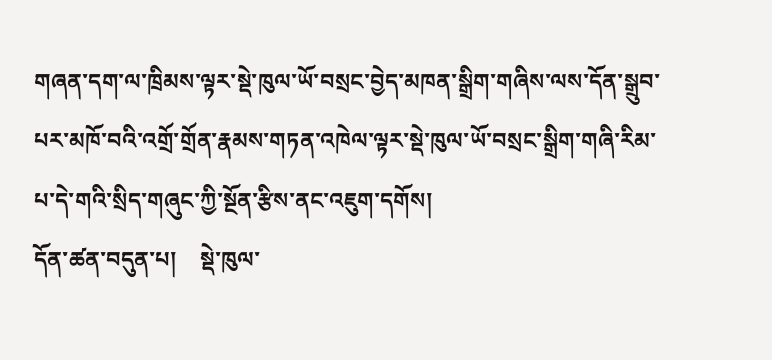གཞན་དག་ལ་ཁྲིམས་ལྟར་སྡེ་ཁུལ་ཡོ་བསྲང་བྱེད་མཁན་སྒྲིག་གཞིས་ལས་དོན་སྒྲུབ་པར་མཁོ་བའི་འགྲོ་གྲོན་རྣམས་གཏན་འཁེལ་ལྟར་སྡེ་ཁུལ་ཡོ་བསྲང་སྒྲིག་གཞི་རིམ་པ་དེ་གའི་སྲིད་གཞུང་ཀྱི་སྔོན་རྩིས་ནང་འཇུག་དགོས།
དོན་ཚན་བདུན་པ།    སྡེ་ཁུལ་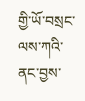གྱི་ཡོ་བསྲང་ལས་ཀའི་ནང་བྱས་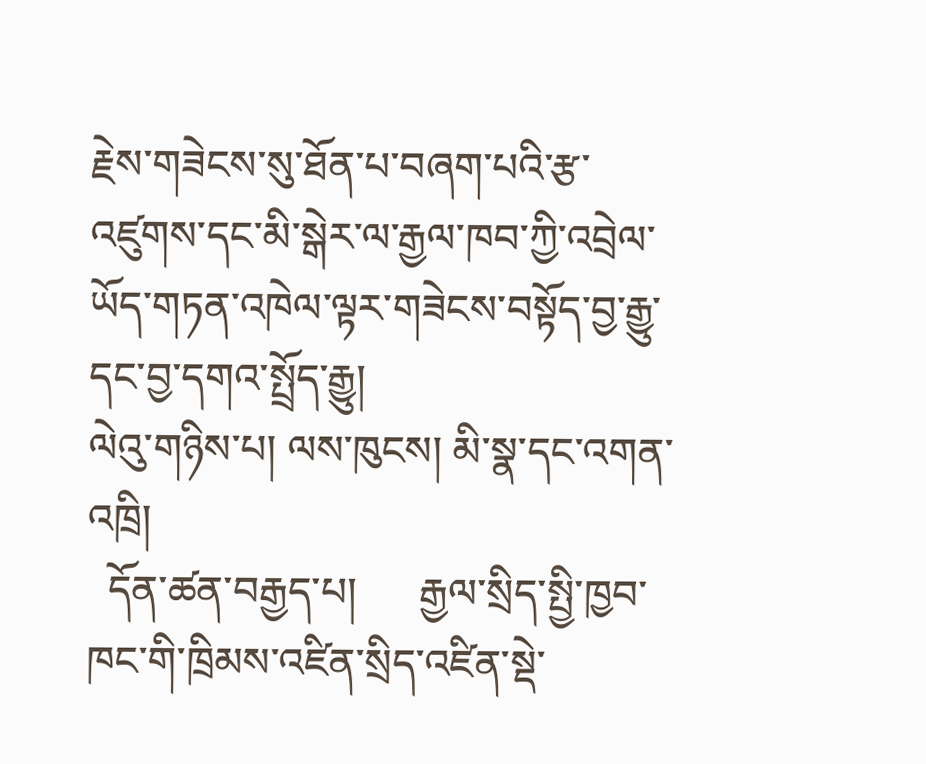རྗེས་གཟེངས་སུ་ཐོན་པ་བཞག་པའི་རྩ་འཛུགས་དང་མི་སྒེར་ལ་རྒྱལ་ཁབ་ཀྱི་འབྲེལ་ཡོད་གཏན་འཁེལ་ལྟར་གཟེངས་བསྟོད་བྱ་རྒྱུ་དང་བྱ་དགའ་སྤྲོད་རྒྱུ།
ལེའུ་གཉིས་པ། ལས་ཁུངས། མི་སྣ་དང་འགན་འཁྲི།
  དོན་ཚན་བརྒྱད་པ།      རྒྱལ་སྲིད་སྤྱི་ཁྱབ་ཁང་གི་ཁྲིམས་འཛིན་སྲིད་འཛིན་སྡེ་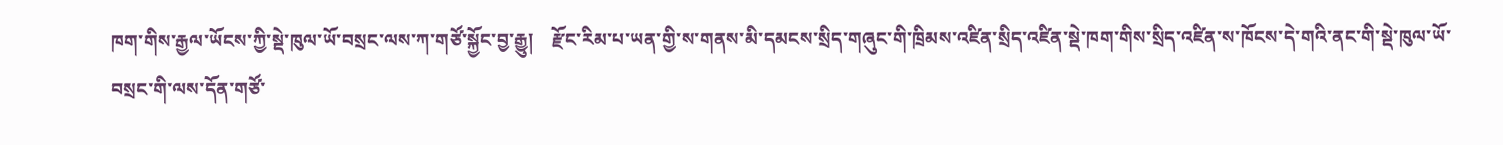ཁག་གིས་རྒྱལ་ཡོངས་ཀྱི་སྡེ་ཁུལ་ཡོ་བསྲང་ལས་ཀ་གཙོ་སྐྱོང་བྱ་རྒྱུ།    རྫོང་རིམ་པ་ཡན་གྱི་ས་གནས་མི་དམངས་སྲིད་གཞུང་གི་ཁྲིམས་འཛིན་སྲིད་འཛིན་སྡེ་ཁག་གིས་སྲིད་འཛིན་ས་ཁོངས་དེ་གའི་ནང་གི་སྡེ་ཁུལ་ཡོ་བསྲང་གི་ལས་དོན་གཙོ་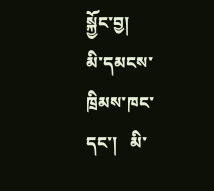སྐྱོང་བྱ།
མི་དམངས་ཁྲིམས་ཁང་དང་།   མི་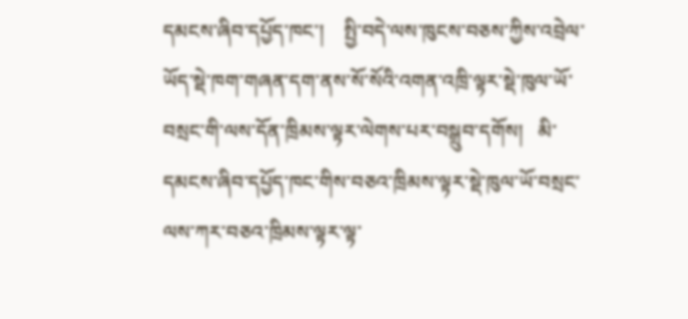དམངས་ཞིབ་དཔྱོད་ཁང་།    སྤྱི་བདེ་ལས་ཁུངས་བཅས་ཀྱིས་འབྲེལ་ཡོད་སྡེ་ཁག་གཞན་དག་ནས་སོ་སོའི་འགན་འཁྲི་ལྟར་སྡེ་ཁུལ་ཡོ་བསྲང་གི་ལས་དོན་ཁྲིམས་ལྟར་ལེགས་པར་བསྒྲུབ་དགོས།   མི་དམངས་ཞིབ་དཔྱོད་ཁང་གིས་བཅའ་ཁྲིམས་ལྟར་སྡེ་ཁུལ་ཡོ་བསྲང་ལས་ཀར་བཅའ་ཁྲིམས་ལྟར་ལྟ་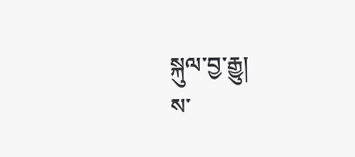སྐུལ་བྱ་རྒྱུ།
ས་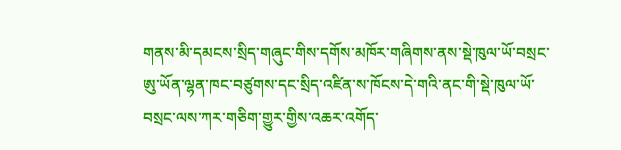གནས་མི་དམངས་སྲིད་གཞུང་གིས་དགོས་མཁོར་གཞིགས་ནས་སྡེ་ཁུལ་ཡོ་བསྲང་ཨུ་ཡོན་ལྷན་ཁང་བཙུགས་དང་སྲིད་འཛིན་ས་ཁོངས་དེ་གའི་ནང་གི་སྡེ་ཁུལ་ཡོ་བསྲང་ལས་ཀར་གཅིག་གྱུར་གྱིས་འཆར་འགོད་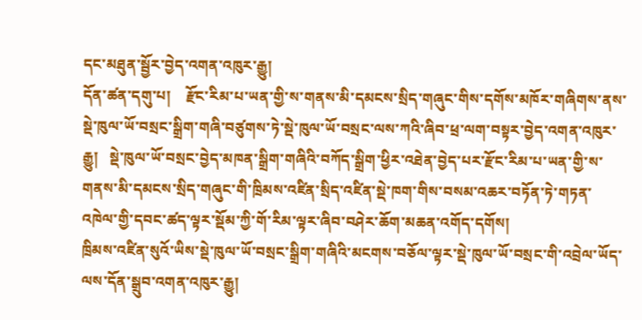དང་མཐུན་སྦྱོར་བྱེད་འགན་འཁུར་རྒྱུ།
དོན་ཚན་དགུ་པ།    རྫོང་རིམ་པ་ཡན་གྱི་ས་གནས་མི་དམངས་སྲིད་གཞུང་གིས་དགོས་མཁོར་གཞིགས་ནས་སྡེ་ཁུལ་ཡོ་བསྲང་སྒྲིག་གཞི་བཙུགས་ཏེ་སྡེ་ཁུལ་ཡོ་བསྲང་ལས་ཀའི་ཞིབ་ཕྲ་ལག་བསྟར་བྱེད་འགན་འཁུར་རྒྱུ།   སྡེ་ཁུལ་ཡོ་བསྲང་བྱེད་མཁན་སྒྲིག་གཞིའི་བཀོད་སྒྲིག་ཕྱིར་འཐེན་བྱེད་པར་རྫོང་རིམ་པ་ཡན་གྱི་ས་གནས་མི་དམངས་སྲིད་གཞུང་གི་ཁྲིམས་འཛིན་སྲིད་འཛིན་སྡེ་ཁག་གིས་བསམ་འཆར་བཏོན་ཏེ་གཏན་འཁེལ་གྱི་དབང་ཚད་ལྟར་སྡོམ་ཀྱི་གོ་རིམ་ལྟར་ཞིབ་བཤེར་ཆོག་མཆན་འགོད་དགོས།
ཁྲིམས་འཛིན་སུའོ་ཡིས་སྡེ་ཁུལ་ཡོ་བསྲང་སྒྲིག་གཞིའི་མངགས་བཅོལ་ལྟར་སྡེ་ཁུལ་ཡོ་བསྲང་གི་འབྲེལ་ཡོད་ལས་དོན་སྒྲུབ་འགན་འཁུར་རྒྱུ།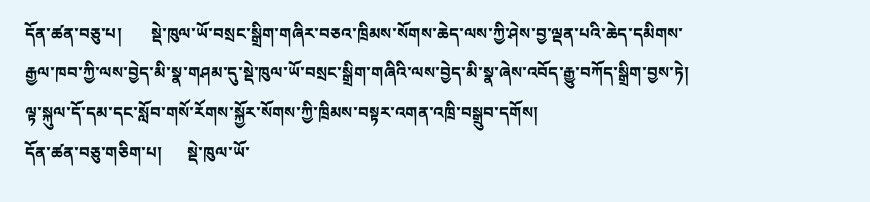དོན་ཚན་བཅུ་པ།       སྡེ་ཁུལ་ཡོ་བསྲང་སྒྲིག་གཞིར་བཅའ་ཁྲིམས་སོགས་ཆེད་ལས་ཀྱི་ཤེས་བྱ་ལྡན་པའི་ཆེད་དམིགས་རྒྱལ་ཁབ་ཀྱི་ལས་བྱེད་མི་སྣ་གཤམ་དུ་སྡེ་ཁུལ་ཡོ་བསྲང་སྒྲིག་གཞིའི་ལས་བྱེད་མི་སྣ་ཞེས་འབོད་རྒྱུ་བཀོད་སྒྲིག་བྱས་ཏེ།   ལྟ་སྐུལ་དོ་དམ་དང་སློབ་གསོ་རོགས་སྐྱོར་སོགས་ཀྱི་ཁྲིམས་བསྟར་འགན་འཁྲི་བསྒྲུབ་དགོས།
དོན་ཚན་བཅུ་གཅིག་པ།      སྡེ་ཁུལ་ཡོ་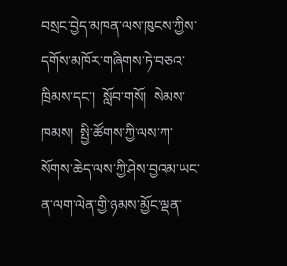བསྲང་བྱེད་མཁན་ལས་ཁུངས་ཀྱིས་དགོས་མཁོར་གཞིགས་ཏེ་བཅའ་ཁྲིམས་དང་།  སློབ་གསོ།  སེམས་ཁམས།  སྤྱི་ཚོགས་ཀྱི་ལས་ཀ་སོགས་ཆེད་ལས་ཀྱི་ཤེས་བྱའམ་ཡང་ན་ལག་ལེན་གྱི་ཉམས་མྱོང་ལྡན་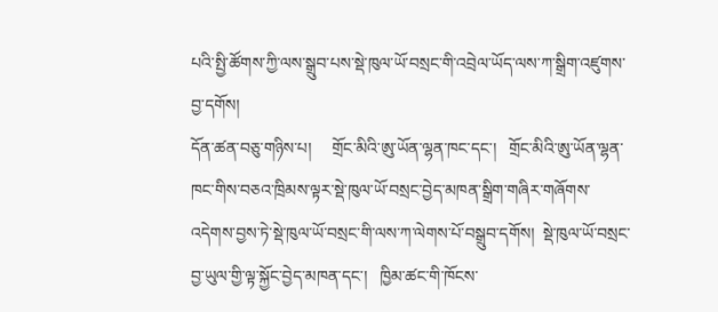པའི་སྤྱི་ཚོགས་ཀྱི་ལས་སྒྲུབ་པས་སྡེ་ཁུལ་ཡོ་བསྲང་གི་འབྲེལ་ཡོད་ལས་ཀ་སྒྲིག་འཛུགས་བྱ་དགོས།
དོན་ཚན་བཅུ་གཉིས་པ།     གྲོང་མིའི་ཨུ་ཡོན་ལྷན་ཁང་དང་།   གྲོང་མིའི་ཨུ་ཡོན་ལྷན་ཁང་གིས་བཅའ་ཁྲིམས་ལྟར་སྡེ་ཁུལ་ཡོ་བསྲང་བྱེད་མཁན་སྒྲིག་གཞིར་གཞོགས་འདེགས་བྱས་ཏེ་སྡེ་ཁུལ་ཡོ་བསྲང་གི་ལས་ཀ་ལེགས་པོ་བསྒྲུབ་དགོས།  སྡེ་ཁུལ་ཡོ་བསྲང་བྱ་ཡུལ་གྱི་ལྟ་སྐྱོང་བྱེད་མཁན་དང་།   ཁྱིམ་ཚང་གི་ཁོངས་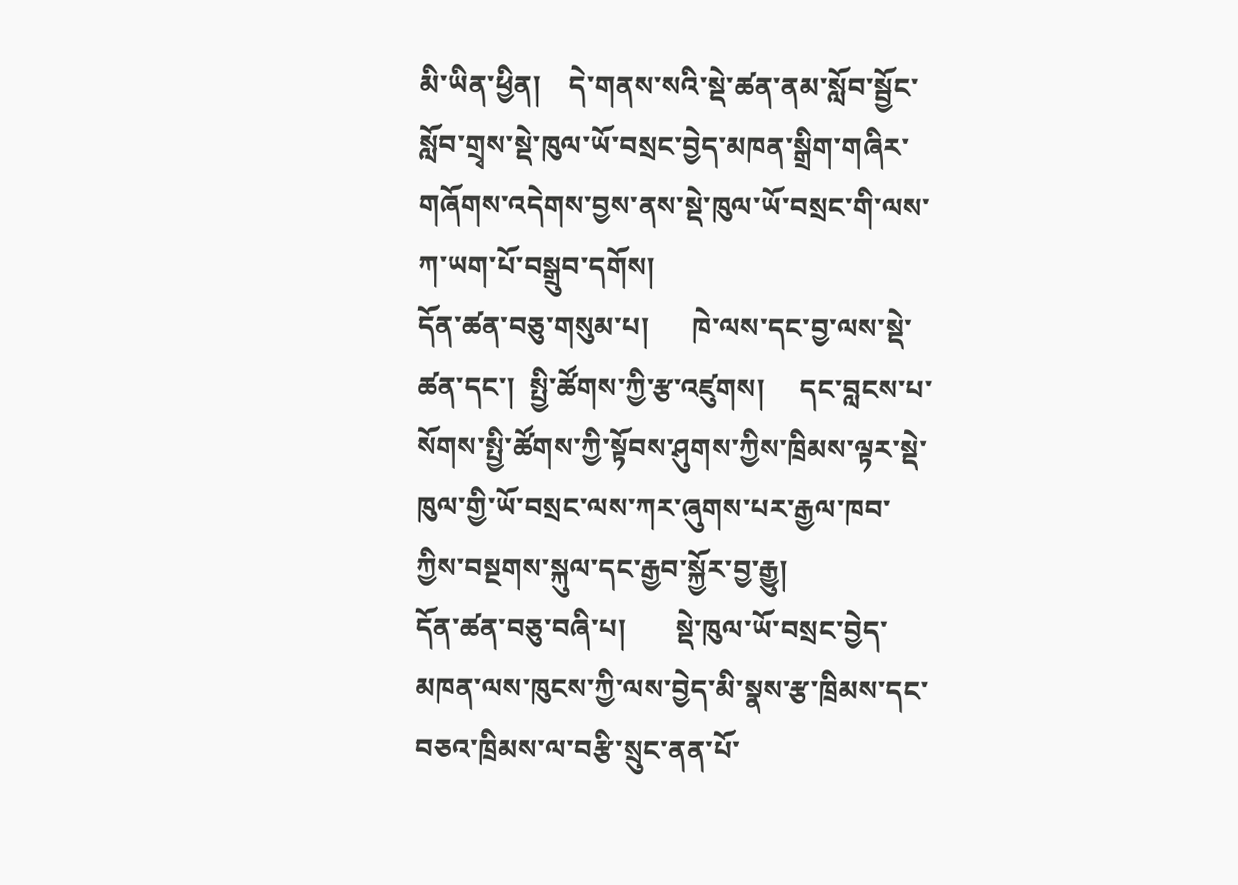མི་ཡིན་ཕྱིན།    དེ་གནས་སའི་སྡེ་ཚན་ནམ་སློབ་སྦྱོང་སློབ་གྲྭས་སྡེ་ཁུལ་ཡོ་བསྲང་བྱེད་མཁན་སྒྲིག་གཞིར་གཞོགས་འདེགས་བྱས་ནས་སྡེ་ཁུལ་ཡོ་བསྲང་གི་ལས་ཀ་ཡག་པོ་བསྒྲུབ་དགོས།
དོན་ཚན་བཅུ་གསུམ་པ།      ཁེ་ལས་དང་བྱ་ལས་སྡེ་ཚན་དང་།  སྤྱི་ཚོགས་ཀྱི་རྩ་འཛུགས།     དང་བླངས་པ་སོགས་སྤྱི་ཚོགས་ཀྱི་སྟོབས་ཤུགས་ཀྱིས་ཁྲིམས་ལྟར་སྡེ་ཁུལ་གྱི་ཡོ་བསྲང་ལས་ཀར་ཞུགས་པར་རྒྱལ་ཁབ་ཀྱིས་བསྔགས་སྐུལ་དང་རྒྱབ་སྐྱོར་བྱ་རྒྱུ།
དོན་ཚན་བཅུ་བཞི་པ།       སྡེ་ཁུལ་ཡོ་བསྲང་བྱེད་མཁན་ལས་ཁུངས་ཀྱི་ལས་བྱེད་མི་སྣས་རྩ་ཁྲིམས་དང་བཅའ་ཁྲིམས་ལ་བརྩི་སྲུང་ནན་པོ་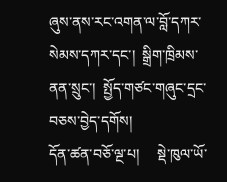ཞུས་ནས་རང་འགན་ལ་བློ་དཀར་སེམས་དཀར་དང་།  སྒྲིག་ཁྲིམས་ནན་སྲུང་།  སྤྱོད་གཙང་གཞུང་དྲང་བཅས་བྱེད་དགོས།
དོན་ཚན་བཅོ་ལྔ་པ།     སྡེ་ཁུལ་ཡོ་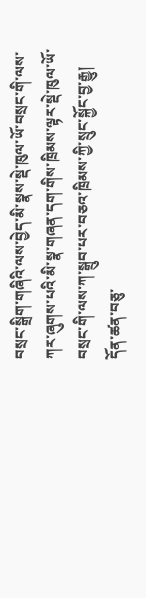བསྲང་སྒྲིག་གཞིའི་ལས་བྱེད་མི་སྣས་སྡེ་ཁུལ་ཡོ་བསྲང་གི་ལས་ཀར་ཞུགས་པའི་མི་སྣ་གཞན་དག་གིས་ཁྲིམས་ལྟར་སྡེ་ཁུལ་ཡོ་བསྲང་གི་ལས་ཀ་སྒྲུབ་པར་བཅའ་ཁྲིམས་ཀྱི་སྲུང་སྐྱོང་བྱ་རྒྱུ།
དོན་ཚན་བཅུ་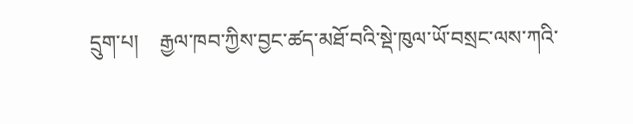དྲུག་པ།    རྒྱལ་ཁབ་ཀྱིས་བྱང་ཚད་མཐོ་བའི་སྡེ་ཁུལ་ཡོ་བསྲང་ལས་ཀའི་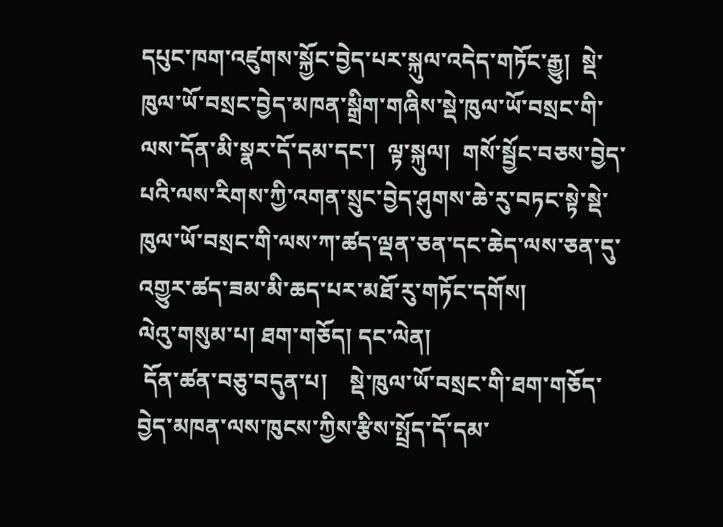དཔུང་ཁག་འཛུགས་སྐྱོང་བྱེད་པར་སྐུལ་འདེད་གཏོང་རྒྱུ།  སྡེ་ཁུལ་ཡོ་བསྲང་བྱེད་མཁན་སྒྲིག་གཞིས་སྡེ་ཁུལ་ཡོ་བསྲང་གི་ལས་དོན་མི་སྣར་དོ་དམ་དང་།  ལྟ་སྐུལ།  གསོ་སྦྱོང་བཅས་བྱེད་པའི་ལས་རིགས་ཀྱི་འགན་སྲུང་བྱེད་ཤུགས་ཆེ་རུ་བཏང་སྟེ་སྡེ་ཁུལ་ཡོ་བསྲང་གི་ལས་ཀ་ཚད་ལྡན་ཅན་དང་ཆེད་ལས་ཅན་དུ་འགྱུར་ཚད་ཟམ་མི་ཆད་པར་མཐོ་རུ་གཏོང་དགོས།
ལེའུ་གསུམ་པ། ཐག་གཅོད། དང་ལེན།
 དོན་ཚན་བཅུ་བདུན་པ།    སྡེ་ཁུལ་ཡོ་བསྲང་གི་ཐག་གཅོད་བྱེད་མཁན་ལས་ཁུངས་ཀྱིས་རྩིས་སྤྲོད་དོ་དམ་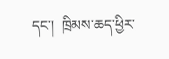དང་།  ཁྲིམས་ཆད་ཕྱིར་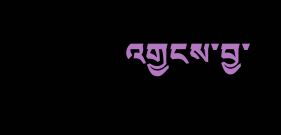འགྱངས་བྱ་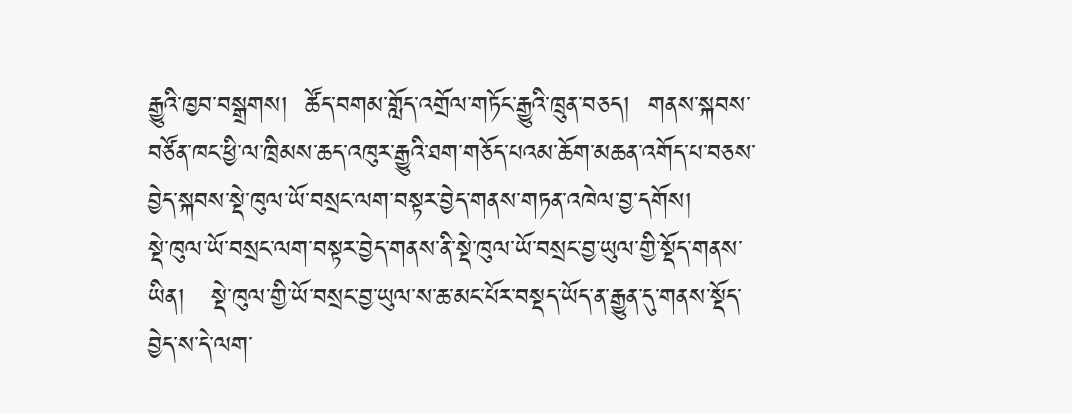རྒྱུའི་ཁྱབ་བསྒྲགས།  ཚོད་བགམ་གློད་འགྲོལ་གཏོང་རྒྱུའི་ཁྲུན་བཅད།  གནས་སྐབས་བཙོན་ཁང་ཕྱི་ལ་ཁྲིམས་ཆད་འཁུར་རྒྱུའི་ཐག་གཅོད་པའམ་ཆོག་མཆན་འགོད་པ་བཅས་བྱེད་སྐབས་སྡེ་ཁུལ་ཡོ་བསྲང་ལག་བསྟར་བྱེད་གནས་གཏན་འཁེལ་བྱ་དགོས།
སྡེ་ཁུལ་ཡོ་བསྲང་ལག་བསྟར་བྱེད་གནས་ནི་སྡེ་ཁུལ་ཡོ་བསྲང་བྱ་ཡུལ་གྱི་སྡོད་གནས་ཡིན།   སྡེ་ཁུལ་གྱི་ཡོ་བསྲང་བྱ་ཡུལ་ས་ཆ་མང་པོར་བསྡད་ཡོད་ན་རྒྱུན་དུ་གནས་སྡོད་བྱེད་ས་དེ་ལག་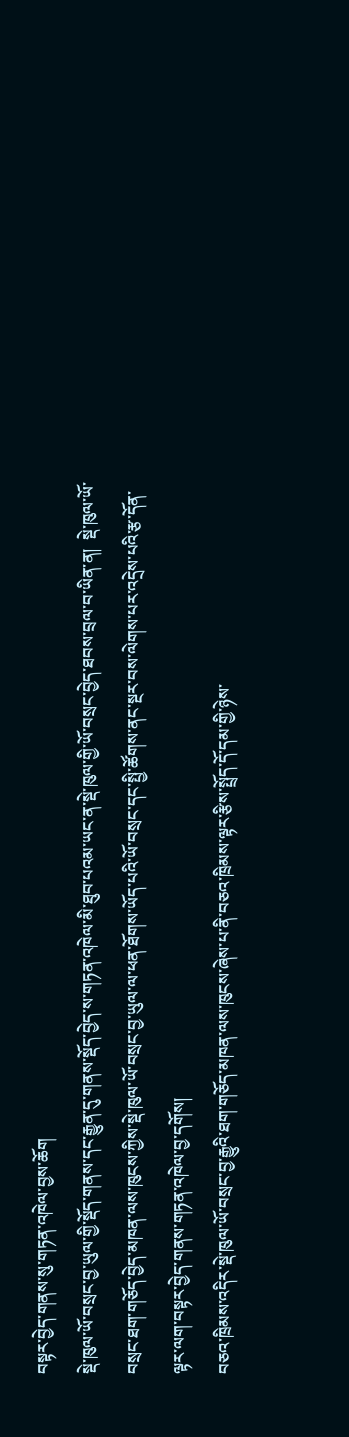བསྟར་བྱེད་གནས་སུ་གཏན་འཁེལ་བྱས་ཆོག
སྡེ་ཁུལ་ཡོ་བསྲང་བྱ་ཡུལ་གྱི་སྡོད་གནས་དང་རྒྱུན་དུ་གནས་སྡོད་བྱེད་ས་གཏན་འཁེལ་མི་ཐུབ་པའམ་ཡང་ན་སྡེ་ཁུལ་གྱི་ཡོ་བསྲང་བྱེད་ཐབས་བྲལ་བ་ཡིན་ན།  སྡེ་ཁུལ་ཡོ་བསྲང་ཐག་གཅོད་བྱེད་མཁན་ལས་ཁུངས་ཀྱིས་སྡེ་ཁུལ་ཡོ་བསྲང་བྱ་ཡུལ་ལ་ཕན་ཐོགས་ཡོད་པའི་ཡོ་བསྲང་དང་སྤྱི་ཚོགས་ནང་སྔར་བས་ལེགས་པར་འདྲེས་པའི་རྩ་དོན་ལྟར་ལག་བསྟར་བྱེད་གནས་གཏན་འཁེལ་བྱ་དགོས།
བཅའ་ཁྲིམས་འདིར་སྡེ་ཁུལ་ཡོ་བསྲང་བྱ་རྒྱུའི་ཐག་གཅོད་མཁན་ལས་ཁུངས་ཞེས་པ་ནི་བཅའ་ཁྲིམས་ལྟར་རྩིས་སྤྲོད་དོ་དམ་གྱི་ཉེས་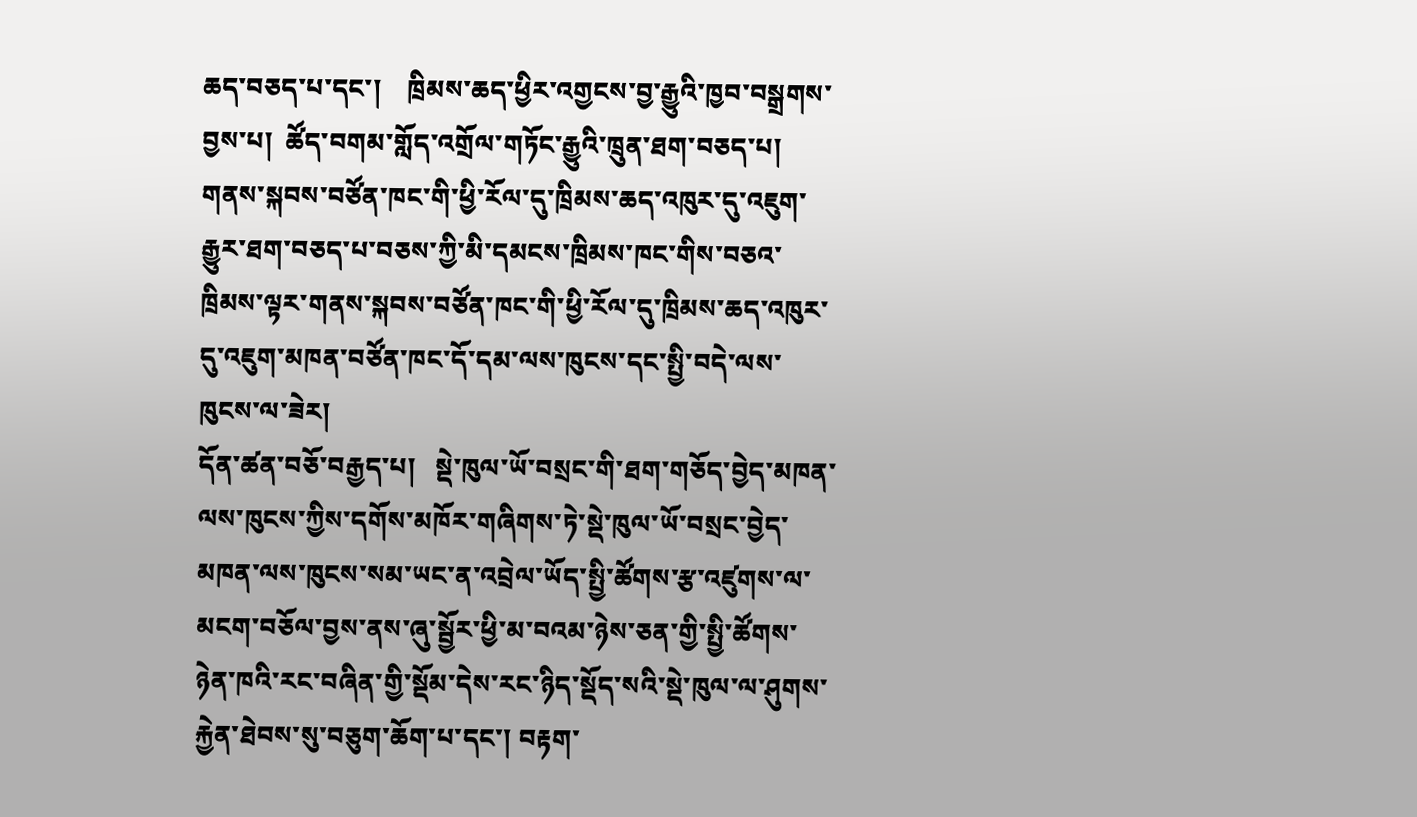ཆད་བཅད་པ་དང་།    ཁྲིམས་ཆད་ཕྱིར་འགྱངས་བྱ་རྒྱུའི་ཁྱབ་བསྒྲགས་བྱས་པ།  ཚོད་བགམ་གློད་འགྲོལ་གཏོང་རྒྱུའི་ཁྲུན་ཐག་བཅད་པ།   གནས་སྐབས་བཙོན་ཁང་གི་ཕྱི་རོལ་དུ་ཁྲིམས་ཆད་འཁུར་དུ་འཇུག་རྒྱུར་ཐག་བཅད་པ་བཅས་ཀྱི་མི་དམངས་ཁྲིམས་ཁང་གིས་བཅའ་ཁྲིམས་ལྟར་གནས་སྐབས་བཙོན་ཁང་གི་ཕྱི་རོལ་དུ་ཁྲིམས་ཆད་འཁུར་དུ་འཇུག་མཁན་བཙོན་ཁང་དོ་དམ་ལས་ཁུངས་དང་སྤྱི་བདེ་ལས་ཁུངས་ལ་ཟེར།
དོན་ཚན་བཅོ་བརྒྱད་པ།   སྡེ་ཁུལ་ཡོ་བསྲང་གི་ཐག་གཅོད་བྱེད་མཁན་ལས་ཁུངས་ཀྱིས་དགོས་མཁོར་གཞིགས་ཏེ་སྡེ་ཁུལ་ཡོ་བསྲང་བྱེད་མཁན་ལས་ཁུངས་སམ་ཡང་ན་འབྲེལ་ཡོད་སྤྱི་ཚོགས་རྩ་འཛུགས་ལ་མངག་བཅོལ་བྱས་ནས་ཞུ་སྦྱོར་ཕྱི་མ་བའམ་ཉེས་ཅན་གྱི་སྤྱི་ཚོགས་ཉེན་ཁའི་རང་བཞིན་གྱི་སྡོམ་དེས་རང་ཉིད་སྡོད་སའི་སྡེ་ཁུལ་ལ་ཤུགས་རྐྱེན་ཐེབས་སུ་བཅུག་ཆོག་པ་དང་། བརྟག་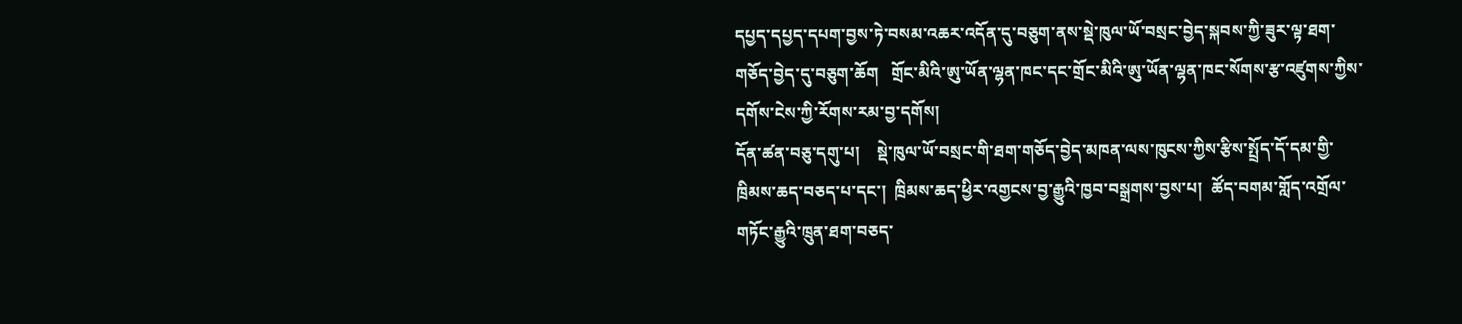དཔྱད་དཔྱད་དཔག་བྱས་ཏེ་བསམ་འཆར་འདོན་དུ་བཅུག་ནས་སྡེ་ཁུལ་ཡོ་བསྲང་བྱེད་སྐབས་ཀྱི་ཟུར་ལྟ་ཐག་གཅོད་བྱེད་དུ་བཅུག་ཆོག   གྲོང་མིའི་ཨུ་ཡོན་ལྷན་ཁང་དང་གྲོང་མིའི་ཨུ་ཡོན་ལྷན་ཁང་སོགས་རྩ་འཛུགས་ཀྱིས་དགོས་ངེས་ཀྱི་རོགས་རམ་བྱ་དགོས།
དོན་ཚན་བཅུ་དགུ་པ།    སྡེ་ཁུལ་ཡོ་བསྲང་གི་ཐག་གཅོད་བྱེད་མཁན་ལས་ཁུངས་ཀྱིས་རྩིས་སྤྲོད་དོ་དམ་གྱི་ཁྲིམས་ཆད་བཅད་པ་དང་།  ཁྲིམས་ཆད་ཕྱིར་འགྱངས་བྱ་རྒྱུའི་ཁྱབ་བསྒྲགས་བྱས་པ།  ཚོད་བགམ་གློད་འགྲོལ་གཏོང་རྒྱུའི་ཁྲུན་ཐག་བཅད་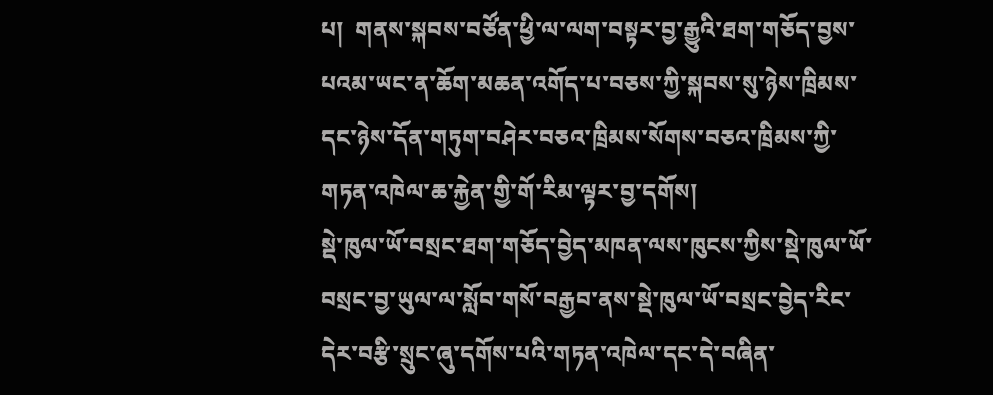པ།  གནས་སྐབས་བཙོན་ཕྱི་ལ་ལག་བསྟར་བྱ་རྒྱུའི་ཐག་གཅོད་བྱས་པའམ་ཡང་ན་ཆོག་མཆན་འགོད་པ་བཅས་ཀྱི་སྐབས་སུ་ཉེས་ཁྲིམས་དང་ཉེས་དོན་གཏུག་བཤེར་བཅའ་ཁྲིམས་སོགས་བཅའ་ཁྲིམས་ཀྱི་གཏན་འཁེལ་ཆ་རྐྱེན་གྱི་གོ་རིམ་ལྟར་བྱ་དགོས།
སྡེ་ཁུལ་ཡོ་བསྲང་ཐག་གཅོད་བྱེད་མཁན་ལས་ཁུངས་ཀྱིས་སྡེ་ཁུལ་ཡོ་བསྲང་བྱ་ཡུལ་ལ་སློབ་གསོ་བརྒྱབ་ནས་སྡེ་ཁུལ་ཡོ་བསྲང་བྱེད་རིང་དེར་བརྩི་སྲུང་ཞུ་དགོས་པའི་གཏན་འཁེལ་དང་དེ་བཞིན་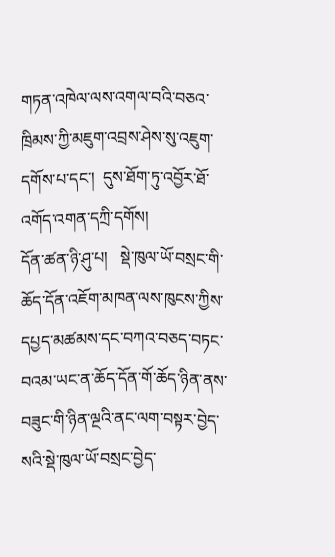གཏན་འཁེལ་ལས་འགལ་བའི་བཅའ་ཁྲིམས་ཀྱི་མཇུག་འབྲས་ཤེས་སུ་འཇུག་དགོས་པ་དང་།  དུས་ཐོག་ཏུ་འབྱོར་ཐོ་འགོད་འགན་དཀྲི་དགོས།
དོན་ཚན་ཉི་ཤུ་པ།   སྡེ་ཁུལ་ཡོ་བསྲང་གི་ཆོད་དོན་འཇོག་མཁན་ལས་ཁུངས་ཀྱིས་དཔྱད་མཚམས་དང་བཀའ་བཅད་བཏང་བའམ་ཡང་ན་ཆོད་དོན་གོ་ཆོད་ཉིན་ནས་བཟུང་གི་ཉིན་ལྔའི་ནང་ལག་བསྟར་བྱེད་སའི་སྡེ་ཁུལ་ཡོ་བསྲང་བྱེད་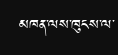མཁན་ལས་ཁུངས་ལ་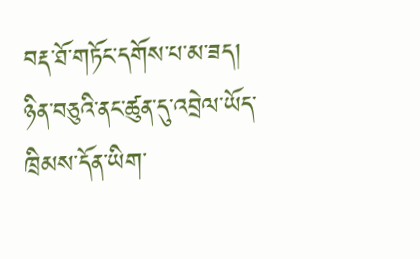བརྡ་ཐོ་གཏོང་དགོས་པ་མ་ཟད།  ཉིན་བཅུའི་ནང་ཚུན་དུ་འབྲེལ་ཡོད་ཁྲིམས་དོན་ཡིག་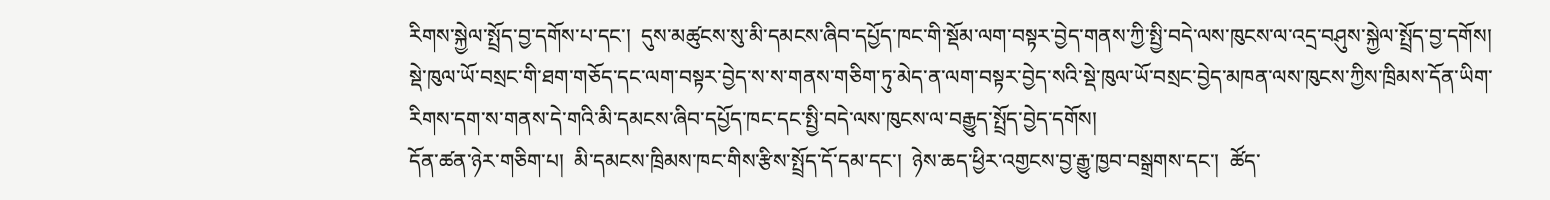རིགས་སྐྱེལ་སྤྲོད་བྱ་དགོས་པ་དང་།  དུས་མཚུངས་སུ་མི་དམངས་ཞིབ་དཔྱོད་ཁང་གི་སྡོམ་ལག་བསྟར་བྱེད་གནས་ཀྱི་སྤྱི་བདེ་ལས་ཁུངས་ལ་འདྲ་བཤུས་སྐྱེལ་སྤྲོད་བྱ་དགོས།   སྡེ་ཁུལ་ཡོ་བསྲང་གི་ཐག་གཅོད་དང་ལག་བསྟར་བྱེད་ས་ས་གནས་གཅིག་ཏུ་མེད་ན་ལག་བསྟར་བྱེད་སའི་སྡེ་ཁུལ་ཡོ་བསྲང་བྱེད་མཁན་ལས་ཁུངས་ཀྱིས་ཁྲིམས་དོན་ཡིག་རིགས་དག་ས་གནས་དེ་གའི་མི་དམངས་ཞིབ་དཔྱོད་ཁང་དང་སྤྱི་བདེ་ལས་ཁུངས་ལ་བརྒྱུད་སྤྲོད་བྱེད་དགོས།
དོན་ཚན་ཉེར་གཅིག་པ།  མི་དམངས་ཁྲིམས་ཁང་གིས་རྩིས་སྤྲོད་དོ་དམ་དང་།  ཉེས་ཆད་ཕྱིར་འགྱངས་བྱ་རྒྱུ་ཁྱབ་བསྒྲགས་དང་།  ཚོད་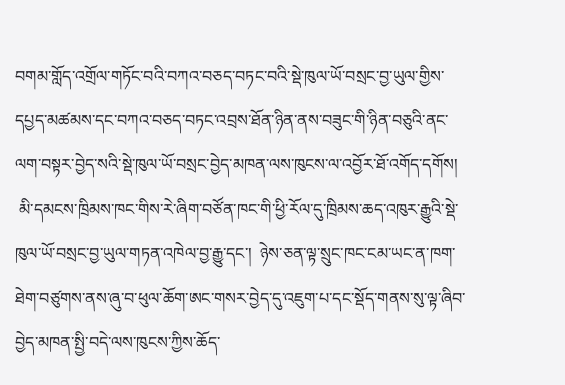བགམ་གློད་འགྲོལ་གཏོང་བའི་བཀའ་བཅད་བཏང་བའི་སྡེ་ཁུལ་ཡོ་བསྲང་བྱ་ཡུལ་གྱིས་དཔྱད་མཚམས་དང་བཀའ་བཅད་བཏང་འབྲས་ཐོན་ཉིན་ནས་བཟུང་གི་ཉིན་བཅུའི་ནང་ལག་བསྟར་བྱེད་སའི་སྡེ་ཁུལ་ཡོ་བསྲང་བྱེད་མཁན་ལས་ཁུངས་ལ་འབྱོར་ཐོ་འགོད་དགོས།
 མི་དམངས་ཁྲིམས་ཁང་གིས་རེ་ཞིག་བཙོན་ཁང་གི་ཕྱི་རོལ་དུ་ཁྲིམས་ཆད་འཁུར་རྒྱུའི་སྡེ་ཁུལ་ཡོ་བསྲང་བྱ་ཡུལ་གཏན་འཁེལ་བྱ་རྒྱུ་དང་།  ཉེས་ཅན་ལྟ་སྲུང་ཁང་ངམ་ཡང་ན་ཁག་ཐེག་བཙུགས་ནས་ཞུ་བ་ཕུལ་ཆོག་ཨང་གསར་བྱེད་དུ་འཇུག་པ་དང་སྡོད་གནས་སུ་ལྟ་ཞིབ་བྱེད་མཁན་སྤྱི་བདེ་ལས་ཁུངས་ཀྱིས་ཆོད་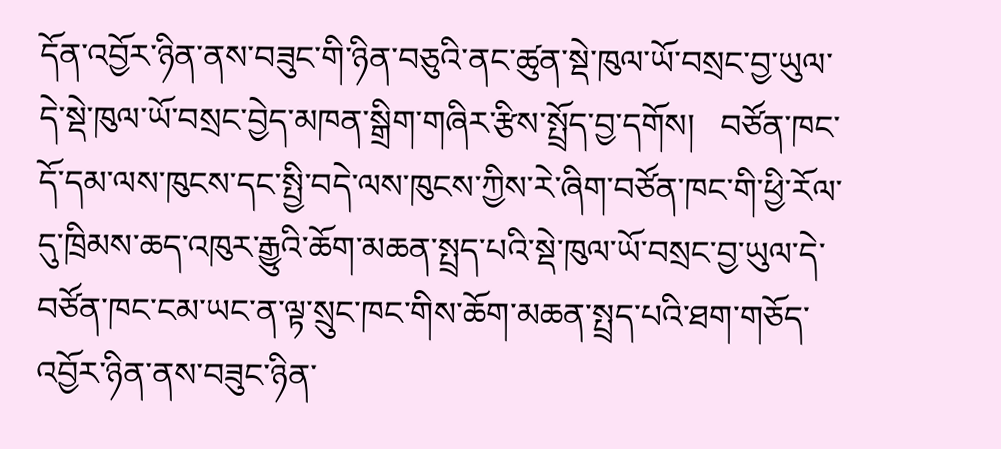དོན་འབྱོར་ཉིན་ནས་བཟུང་གི་ཉིན་བཅུའི་ནང་ཚུན་སྡེ་ཁུལ་ཡོ་བསྲང་བྱ་ཡུལ་དེ་སྡེ་ཁུལ་ཡོ་བསྲང་བྱེད་མཁན་སྒྲིག་གཞིར་རྩིས་སྤྲོད་བྱ་དགོས།   བཙོན་ཁང་དོ་དམ་ལས་ཁུངས་དང་སྤྱི་བདེ་ལས་ཁུངས་ཀྱིས་རེ་ཞིག་བཙོན་ཁང་གི་ཕྱི་རོལ་དུ་ཁྲིམས་ཆད་འཁུར་རྒྱུའི་ཆོག་མཆན་སྤྲད་པའི་སྡེ་ཁུལ་ཡོ་བསྲང་བྱ་ཡུལ་དེ་བཙོན་ཁང་ངམ་ཡང་ན་ལྟ་སྲུང་ཁང་གིས་ཆོག་མཆན་སྤྲད་པའི་ཐག་གཅོད་འབྱོར་ཉིན་ནས་བཟུང་ཉིན་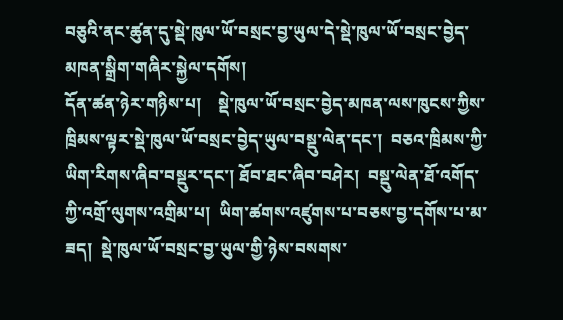བཅུའི་ནང་ཚུན་དུ་སྡེ་ཁུལ་ཡོ་བསྲང་བྱ་ཡུལ་དེ་སྡེ་ཁུལ་ཡོ་བསྲང་བྱེད་མཁན་སྒྲིག་གཞིར་སྐྱེལ་དགོས།
དོན་ཚན་ཉེར་གཉིས་པ།    སྡེ་ཁུལ་ཡོ་བསྲང་བྱེད་མཁན་ལས་ཁུངས་ཀྱིས་ཁྲིམས་ལྟར་སྡེ་ཁུལ་ཡོ་བསྲང་བྱེད་ཡུལ་བསྡུ་ལེན་དང་།  བཅའ་ཁྲིམས་ཀྱི་ཡིག་རིགས་ཞིབ་བསྡུར་དང་། ཐོབ་ཐང་ཞིབ་བཤེར།  བསྡུ་ལེན་ཐོ་འགོད་ཀྱི་འགྲོ་ལུགས་འགྲིམ་པ།  ཡིག་ཚགས་འཛུགས་པ་བཅས་བྱ་དགོས་པ་མ་ཟད།  སྡེ་ཁུལ་ཡོ་བསྲང་བྱ་ཡུལ་གྱི་ཉེས་བསགས་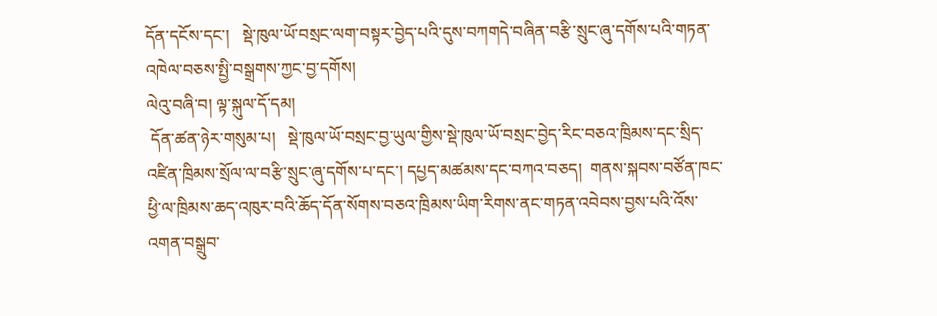དོན་དངོས་དང་།   སྡེ་ཁུལ་ཡོ་བསྲང་ལག་བསྟར་བྱེད་པའི་དུས་བཀགདེ་བཞིན་བརྩི་སྲུང་ཞུ་དགོས་པའི་གཏན་འཁེལ་བཅས་སྤྱི་བསྒྲགས་ཀྱང་བྱ་དགོས།
ལེའུ་བཞི་བ། ལྟ་སྐུལ་དོ་དམ།
 དོན་ཚན་ཉེར་གསུམ་པ།   སྡེ་ཁུལ་ཡོ་བསྲང་བྱ་ཡུལ་གྱིས་སྡེ་ཁུལ་ཡོ་བསྲང་བྱེད་རིང་བཅའ་ཁྲིམས་དང་སྲིད་འཛིན་ཁྲིམས་སྲོལ་ལ་བརྩི་སྲུང་ཞུ་དགོས་པ་དང་། དཔྱད་མཚམས་དང་བཀའ་བཅད།  གནས་སྐབས་བཙོན་ཁང་ཕྱི་ལ་ཁྲིམས་ཆད་འཁུར་བའི་ཆོད་དོན་སོགས་བཅའ་ཁྲིམས་ཡིག་རིགས་ནང་གཏན་འབེབས་བྱས་པའི་འོས་འགན་བསྒྲུབ་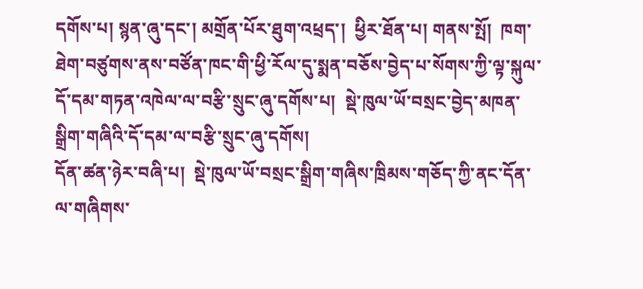དགོས་པ། སྙན་ཞུ་དང་། མགྲོན་པོར་ཐུག་འཕྲད་།  ཕྱིར་ཐོན་པ། གནས་སྤོ།  ཁག་ཐེག་བཙུགས་ནས་བཙོན་ཁང་གི་ཕྱི་རོལ་དུ་སྨན་བཅོས་བྱེད་པ་སོགས་ཀྱི་ལྟ་སྐུལ་དོ་དམ་གཏན་འཁེལ་ལ་བརྩི་སྲུང་ཞུ་དགོས་པ།  སྡེ་ཁུལ་ཡོ་བསྲང་བྱེད་མཁན་སྒྲིག་གཞིའི་དོ་དམ་ལ་བརྩི་སྲུང་ཞུ་དགོས།
དོན་ཚན་ཉེར་བཞི་པ།  སྡེ་ཁུལ་ཡོ་བསྲང་སྒྲིག་གཞིས་ཁྲིམས་གཅོད་ཀྱི་ནང་དོན་ལ་གཞིགས་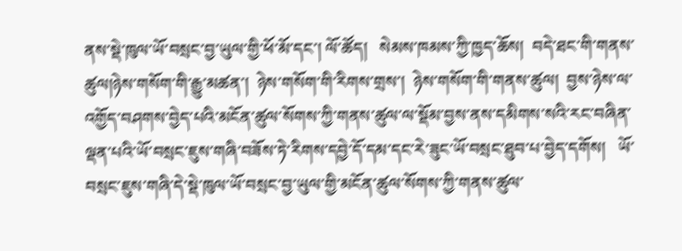ནས་སྡེ་ཁུལ་ཡོ་བསྲང་བྱ་ཡུལ་གྱི་ཕོ་མོ་དང་། ལོ་ཚོད།   སེམས་ཁམས་ཀྱི་ཁྱད་ཆོས།  བདེ་ཐང་གི་གནས་ཚུལ།ཉེས་གསོག་གི་རྒྱུ་མཚན་།  ཉེས་གསོག་གི་རིགས་གྲས་།  ཉེས་གསོག་གི་གནས་ཚུལ།  བྱས་ཉེས་ལ་འགྱོད་བཤགས་བྱེད་པའི་མངོན་ཚུལ་སོགས་ཀྱི་གནས་ཚུལ་ལ་སྡོམ་བྱས་ནས་དམིགས་སའི་རང་བཞིན་ལྡན་པའི་ཡོ་བསྲང་ཇུས་གཞི་བཟོས་ཏེ་རིགས་དབྱེ་དོ་དམ་དང་རེ་ཟུང་ཡོ་བསྲང་ཐུབ་པ་བྱེད་དགོས།   ཡོ་བསྲང་ཇུས་གཞི་དེ་སྡེ་ཁུལ་ཡོ་བསྲང་བྱ་ཡུལ་གྱི་མངོན་ཚུལ་སོགས་ཀྱི་གནས་ཚུལ་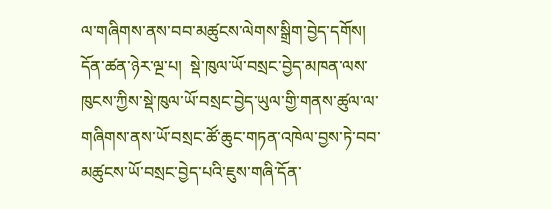ལ་གཞིགས་ནས་བབ་མཚུངས་ལེགས་སྒྲིག་བྱེད་དགོས།
དོན་ཚན་ཉེར་ལྔ་པ།  སྡེ་ཁུལ་ཡོ་བསྲང་བྱེད་མཁན་ལས་ཁུངས་ཀྱིས་སྡེ་ཁུལ་ཡོ་བསྲང་བྱེད་ཡུལ་གྱི་གནས་ཚུལ་ལ་གཞིགས་ནས་ཡོ་བསྲང་ཚོ་ཆུང་གཏན་འཁེལ་བྱས་ཏེ་བབ་མཚུངས་ཡོ་བསྲང་བྱེད་པའི་ཇུས་གཞི་དོན་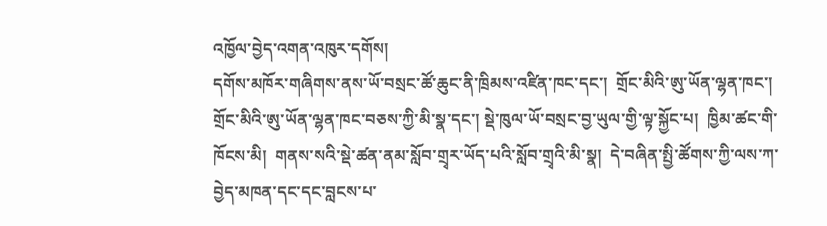འཁྱོལ་བྱེད་འགན་འཁུར་དགོས།
དགོས་མཁོར་གཞིགས་ནས་ཡོ་བསྲང་ཚོ་ཆུང་ནི་ཁྲིམས་འཛིན་ཁང་དང་།  གྲོང་མིའི་ཨུ་ཡོན་ལྷན་ཁང་།  གྲོང་མིའི་ཨུ་ཡོན་ལྷན་ཁང་བཅས་ཀྱི་མི་སྣ་དང་། སྡེ་ཁུལ་ཡོ་བསྲང་བྱ་ཡུལ་གྱི་ལྟ་སྐྱོང་པ།  ཁྱིམ་ཚང་གི་ཁོངས་མི།  གནས་སའི་སྡེ་ཚན་ནམ་སློབ་གྲྭར་ཡོད་པའི་སློབ་གྲྭའི་མི་སྣ།  དེ་བཞིན་སྤྱི་ཚོགས་ཀྱི་ལས་ཀ་བྱེད་མཁན་དང་དང་བླངས་པ་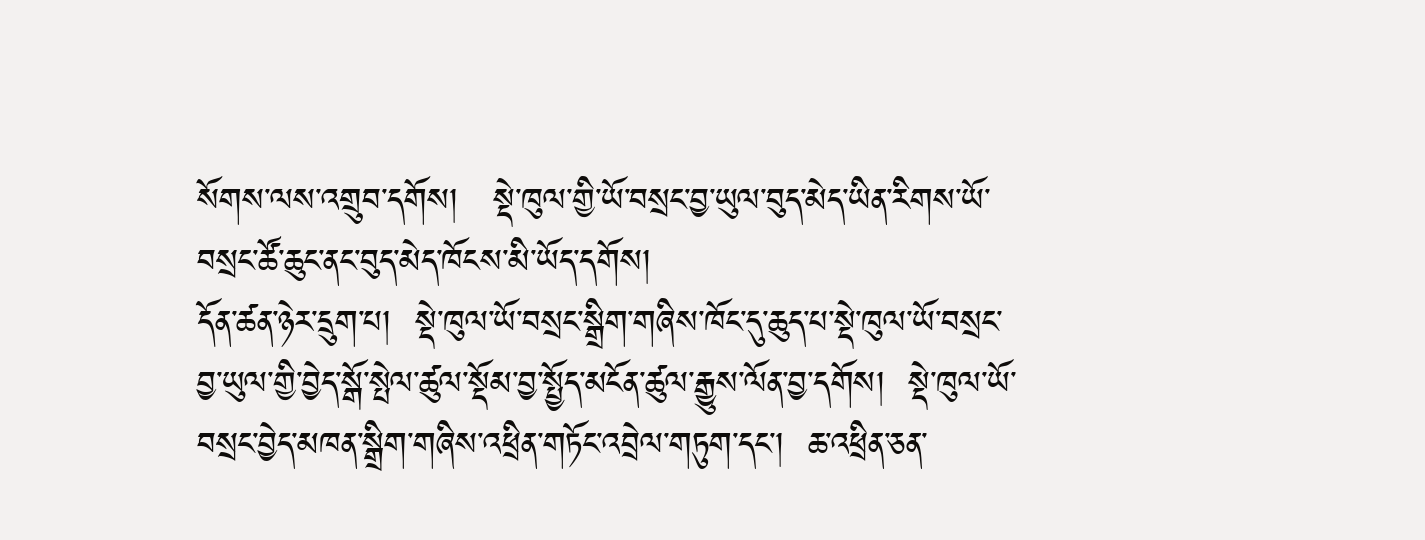སོགས་ལས་འགྲུབ་དགོས།   སྡེ་ཁུལ་གྱི་ཡོ་བསྲང་བྱ་ཡུལ་བུད་མེད་ཡིན་རིགས་ཡོ་བསྲང་ཚོ་ཆུང་ནང་བུད་མེད་ཁོངས་མི་ཡོད་དགོས།
དོན་ཚན་ཉེར་དྲུག་པ།  སྡེ་ཁུལ་ཡོ་བསྲང་སྒྲིག་གཞིས་ཁོང་དུ་ཆུད་པ་སྡེ་ཁུལ་ཡོ་བསྲང་བྱ་ཡུལ་གྱི་བྱེད་སྒོ་སྤེལ་ཚུལ་སྡོམ་བྱ་སྤྱོད་མངོན་ཚུལ་རྒྱུས་ལོན་བྱ་དགོས།  སྡེ་ཁུལ་ཡོ་བསྲང་བྱེད་མཁན་སྒྲིག་གཞིས་འཕྲིན་གཏོང་འབྲེལ་གཏུག་དང་།  ཆ་འཕྲིན་ཅན་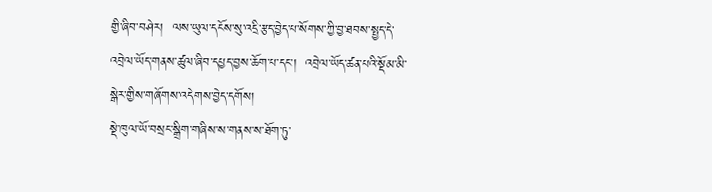གྱི་ཞིབ་བཤེར།  ལས་ཡུལ་དངོས་སུ་འདྲི་རྩད་བྱེད་པ་སོགས་ཀྱི་བྱ་ཐབས་སྤྱད་དེ་འབྲེལ་ཡོད་གནས་ཚུལ་ཞིབ་དཔྱད་བྱས་ཆོག་པ་དང་།  འབྲེལ་ཡོད་ཚན་པའི་སྡོམ་མི་སྒེར་གྱིས་གཞོགས་འདེགས་བྱེད་དགོས།
སྡེ་ཁུལ་ཡོ་བསྲང་སྒྲིག་གཞིས་ས་གནས་ས་ཐོག་ཏུ་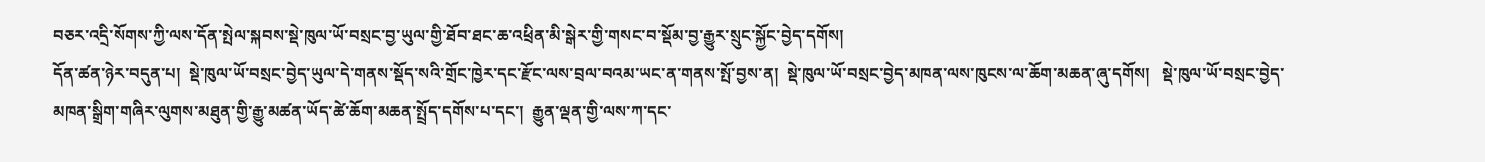བཅར་འདྲི་སོགས་ཀྱི་ལས་དོན་སྤེལ་སྐབས་སྡེ་ཁུལ་ཡོ་བསྲང་བྱ་ཡུལ་གྱི་ཐོབ་ཐང་ཆ་འཕྲིན་མི་སྒེར་གྱི་གསང་བ་སྡོམ་བྱ་རྒྱུར་སྲུང་སྐྱོང་བྱེད་དགོས།
དོན་ཚན་ཉེར་བདུན་པ།  སྡེ་ཁུལ་ཡོ་བསྲང་བྱེད་ཡུལ་དེ་གནས་སྡོད་སའི་གྲོང་ཁྱེར་དང་རྫོང་ལས་བྲལ་བའམ་ཡང་ན་གནས་སྤོ་བྱས་ན།  སྡེ་ཁུལ་ཡོ་བསྲང་བྱེད་མཁན་ལས་ཁུངས་ལ་ཆོག་མཆན་ཞུ་དགོས།   སྡེ་ཁུལ་ཡོ་བསྲང་བྱེད་མཁན་སྒྲིག་གཞིར་ལུགས་མཐུན་གྱི་རྒྱུ་མཚན་ཡོད་ཚེ་ཆོག་མཆན་སྤྲོད་དགོས་པ་དང་།  རྒྱུན་ལྡན་གྱི་ལས་ཀ་དང་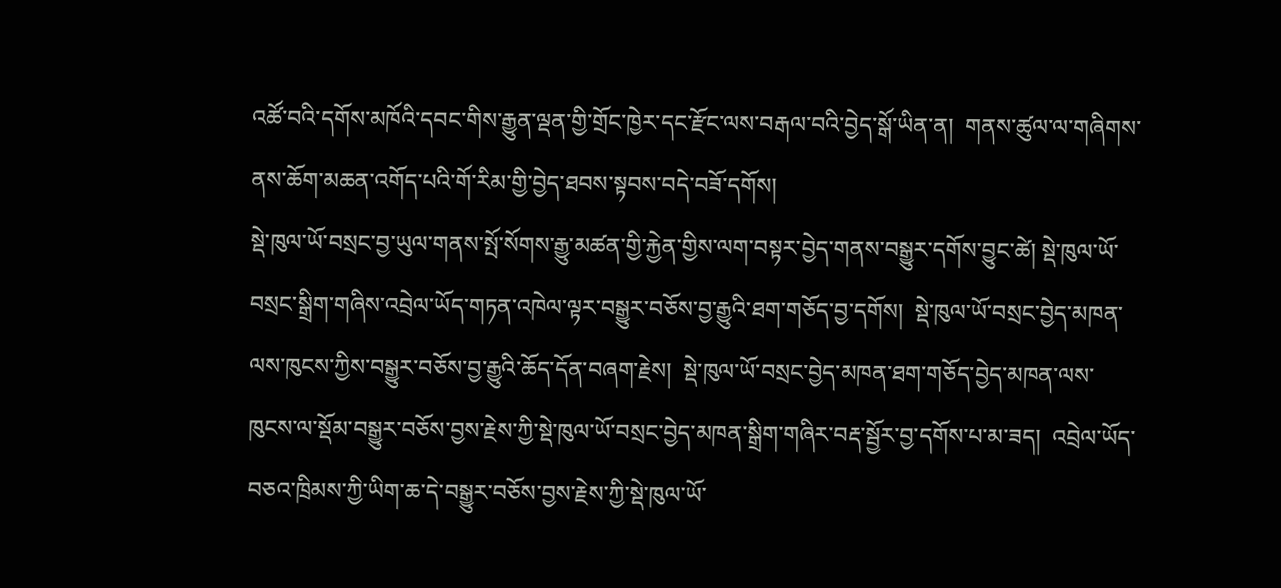འཚོ་བའི་དགོས་མཁོའི་དབང་གིས་རྒྱུན་ལྡན་གྱི་གྲོང་ཁྱེར་དང་རྫོང་ལས་བརྒལ་བའི་བྱེད་སྒོ་ཡིན་ན།  གནས་ཚུལ་ལ་གཞིགས་ནས་ཆོག་མཆན་འགོད་པའི་གོ་རིམ་གྱི་བྱེད་ཐབས་སྟབས་བདེ་བཟོ་དགོས།
སྡེ་ཁུལ་ཡོ་བསྲང་བྱ་ཡུལ་གནས་སྤོ་སོགས་རྒྱུ་མཚན་གྱི་རྐྱེན་གྱིས་ལག་བསྟར་བྱེད་གནས་བསྒྱུར་དགོས་བྱུང་ཚེ། སྡེ་ཁུལ་ཡོ་བསྲང་སྒྲིག་གཞིས་འབྲེལ་ཡོད་གཏན་འཁེལ་ལྟར་བསྒྱུར་བཅོས་བྱ་རྒྱུའི་ཐག་གཅོད་བྱ་དགོས།  སྡེ་ཁུལ་ཡོ་བསྲང་བྱེད་མཁན་ལས་ཁུངས་ཀྱིས་བསྒྱུར་བཅོས་བྱ་རྒྱུའི་ཆོད་དོན་བཞག་རྗེས།  སྡེ་ཁུལ་ཡོ་བསྲང་བྱེད་མཁན་ཐག་གཅོད་བྱེད་མཁན་ལས་ཁུངས་ལ་སྡོམ་བསྒྱུར་བཅོས་བྱས་རྗེས་ཀྱི་སྡེ་ཁུལ་ཡོ་བསྲང་བྱེད་མཁན་སྒྲིག་གཞིར་བརྡ་སྦྱོར་བྱ་དགོས་པ་མ་ཟད།  འབྲེལ་ཡོད་བཅའ་ཁྲིམས་ཀྱི་ཡིག་ཆ་དེ་བསྒྱུར་བཅོས་བྱས་རྗེས་ཀྱི་སྡེ་ཁུལ་ཡོ་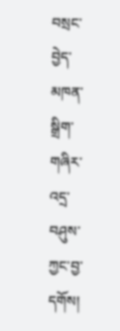བསྲང་བྱེད་མཁན་སྒྲིག་གཞིར་འདྲ་བཤུས་ཀྱང་བྱ་དགོས།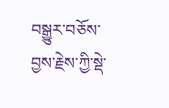བསྒྱུར་བཅོས་བྱས་རྗེས་ཀྱི་སྡེ་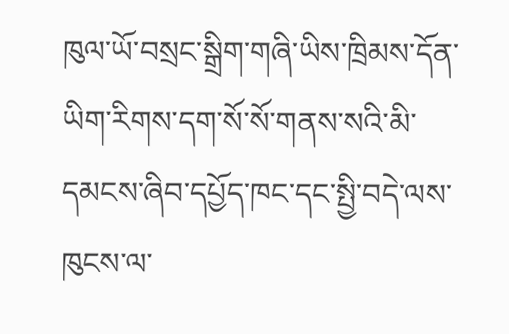ཁུལ་ཡོ་བསྲང་སྒྲིག་གཞི་ཡིས་ཁྲིམས་དོན་ཡིག་རིགས་དག་སོ་སོ་གནས་སའི་མི་དམངས་ཞིབ་དཔྱོད་ཁང་དང་སྤྱི་བདེ་ལས་ཁུངས་ལ་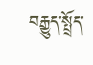བརྒྱུད་སྤྲོད་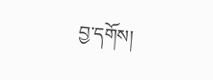བྱ་དགོས།